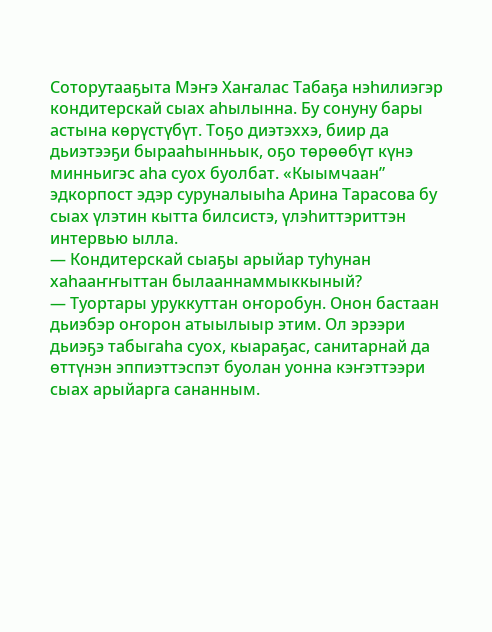Соторутааҕыта Мэҥэ Хаҥалас Табаҕа нэһилиэгэр кондитерскай сыах аһылынна. Бу сонуну бары астына көрүстүбүт. Тоҕо диэтэххэ, биир да дьиэтээҕи бырааһынньык, оҕо төрөөбүт күнэ минньигэс аһа суох буолбат. «Кыымчаан” эдкорпост эдэр суруналыыһа Арина Тарасова бу сыах үлэтин кытта билсистэ, үлэһиттэриттэн интервью ылла.
— Кондитерскай сыаҕы арыйар туһунан хаһааҥҥыттан былааннаммыккыный?
— Туортары уруккуттан оҥоробун. Онон бастаан дьиэбэр оҥорон атыылыыр этим. Ол эрээри дьиэҕэ табыгаһа суох, кыараҕас, санитарнай да өттүнэн эппиэттэспэт буолан уонна кэҥэттээри сыах арыйарга сананным.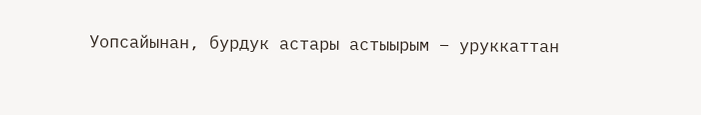Уопсайынан, бурдук астары астыырым – уруккаттан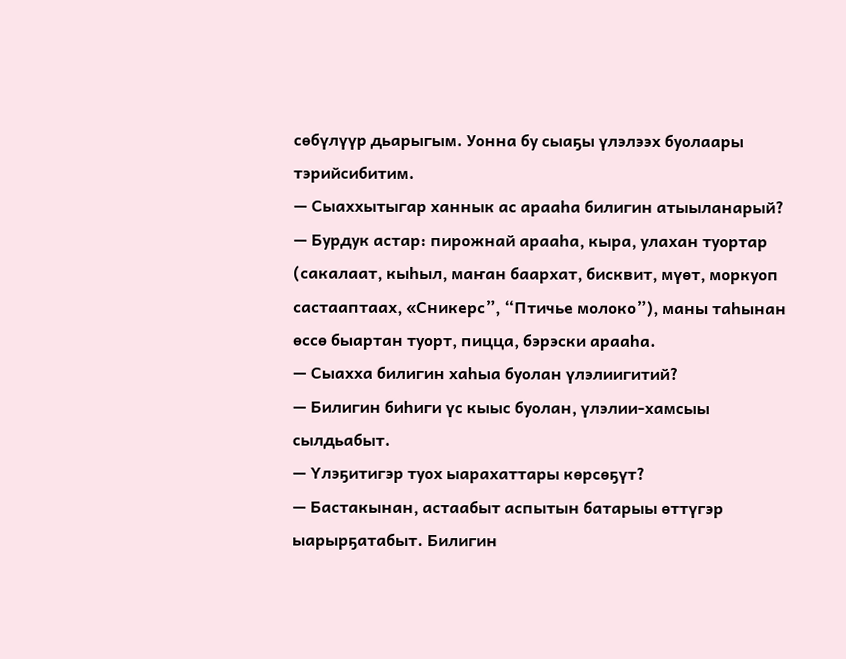сөбүлүүр дьарыгым. Уонна бу сыаҕы үлэлээх буолаары тэрийсибитим.
— Сыаххытыгар ханнык ас арааһа билигин атыыланарый?
— Бурдук астар: пирожнай арааһа, кыра, улахан туортар (сакалаат, кыһыл, маҥан баархат, бисквит, мүөт, моркуоп састааптаах, «Сникерс”, “Птичье молоко”), маны таһынан өссө быартан туорт, пицца, бэрэски арааһа.
— Сыахха билигин хаһыа буолан үлэлиигитий?
— Билигин биһиги үс кыыс буолан, үлэлии-хамсыы сылдьабыт.
— Үлэҕитигэр туох ыарахаттары көрсөҕүт?
— Бастакынан, астаабыт аспытын батарыы өттүгэр ыарырҕатабыт. Билигин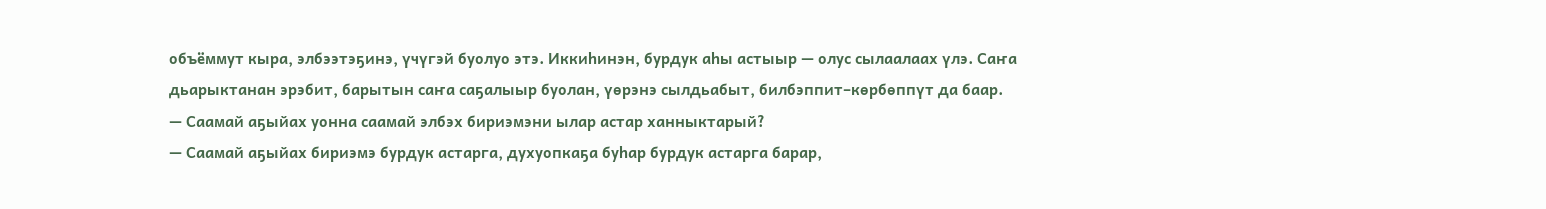объёммут кыра, элбээтэҕинэ, үчүгэй буолуо этэ. Иккиһинэн, бурдук аһы астыыр — олус сылаалаах үлэ. Саҥа дьарыктанан эрэбит, барытын саҥа саҕалыыр буолан, үөрэнэ сылдьабыт, билбэппит–көрбөппүт да баар.
— Саамай аҕыйах уонна саамай элбэх бириэмэни ылар астар ханныктарый?
— Саамай аҕыйах бириэмэ бурдук астарга, духуопкаҕа буһар бурдук астарга барар,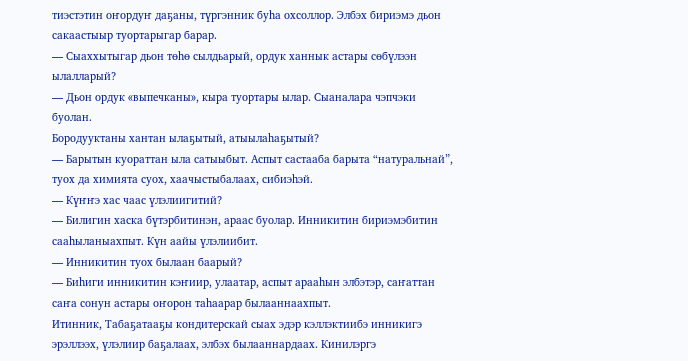тиэстэтин оҥордуҥ даҕаны, түргэнник буһа охсоллор. Элбэх бириэмэ дьон сакаастыыр туортарыгар барар.
— Сыаххытыгар дьон төһө сылдьарый, ордук ханнык астары сөбүлээн ылалларый?
— Дьон ордук «выпечканы», кыра туортары ылар. Сыаналара чэпчэки буолан.
Бородууктаны хантан ылаҕытый, атыылаһаҕытый?
— Барытын куораттан ыла сатыыбыт. Аспыт састааба барыта “натуральнай”, туох да химията суох, хаачыстыбалаах, сибиэһэй.
— Күҥҥэ хас чаас үлэлиигитий?
— Билигин хаска бүтэрбитинэн, араас буолар. Инникитин бириэмэбитин сааһыланыахпыт. Күн аайы үлэлиибит.
— Инникитин туох былаан баарый?
— Биһиги инникитин кэҥиир, улаатар, аспыт арааһын элбэтэр, саҥаттан саҥа сонун астары оҥорон таһаарар былааннаахпыт.
Итинник, Табаҕатааҕы кондитерскай сыах эдэр кэллэктиибэ инникигэ эрэллээх, үлэлиир баҕалаах, элбэх былааннардаах. Кинилэргэ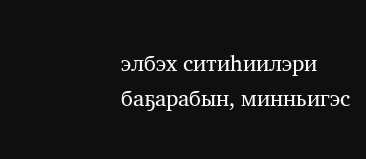элбэх ситиһиилэри баҕарабын, минньигэс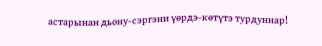астарынан дьону-сэргэни үөрдэ-көтүтэ турдуннар!